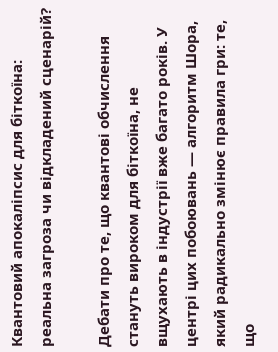Квантовий апокаліпсис для біткоїна: реальна загроза чи відкладений сценарій?

Дебати про те, що квантові обчислення стануть вироком для біткоїна, не вщухають в індустрії вже багато років. У центрі цих побоювань — алгоритм Шора, який радикально змінює правила гри: те, що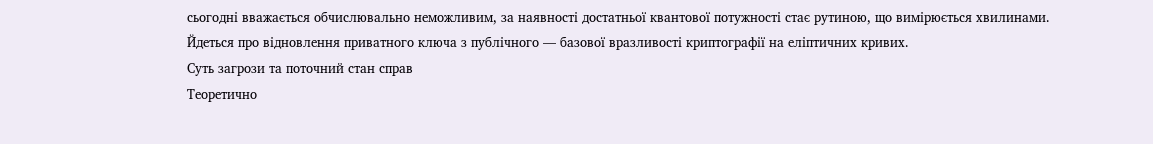сьогодні вважається обчислювально неможливим, за наявності достатньої квантової потужності стає рутиною, що вимірюється хвилинами. Йдеться про відновлення приватного ключа з публічного — базової вразливості криптографії на еліптичних кривих.
Суть загрози та поточний стан справ
Теоретично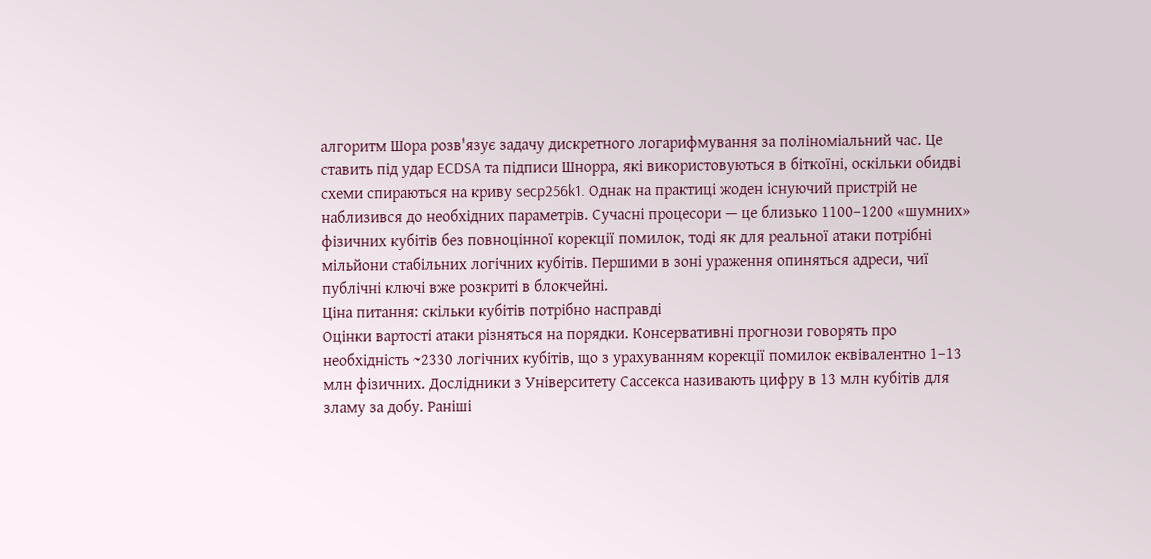алгоритм Шора розв'язує задачу дискретного логарифмування за поліноміальний час. Це ставить під удар ECDSA та підписи Шнорра, які використовуються в біткоїні, оскільки обидві схеми спираються на криву secp256k1. Однак на практиці жоден існуючий пристрій не наблизився до необхідних параметрів. Сучасні процесори — це близько 1100–1200 «шумних» фізичних кубітів без повноцінної корекції помилок, тоді як для реальної атаки потрібні мільйони стабільних логічних кубітів. Першими в зоні ураження опиняться адреси, чиї публічні ключі вже розкриті в блокчейні.
Ціна питання: скільки кубітів потрібно насправді
Оцінки вартості атаки різняться на порядки. Консервативні прогнози говорять про необхідність ~2330 логічних кубітів, що з урахуванням корекції помилок еквівалентно 1–13 млн фізичних. Дослідники з Університету Сассекса називають цифру в 13 млн кубітів для зламу за добу. Раніші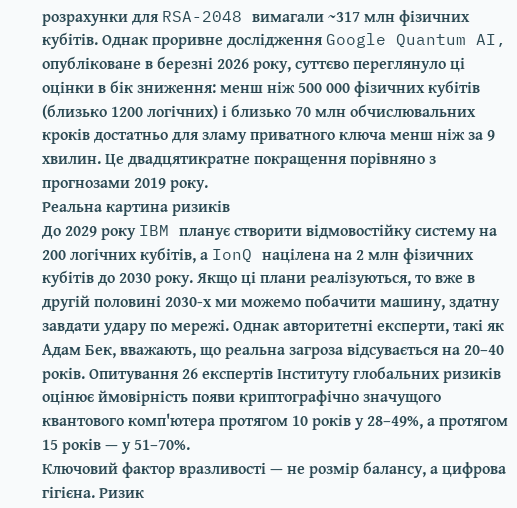розрахунки для RSA-2048 вимагали ~317 млн фізичних кубітів. Однак проривне дослідження Google Quantum AI, опубліковане в березні 2026 року, суттєво переглянуло ці оцінки в бік зниження: менш ніж 500 000 фізичних кубітів (близько 1200 логічних) і близько 70 млн обчислювальних кроків достатньо для зламу приватного ключа менш ніж за 9 хвилин. Це двадцятикратне покращення порівняно з прогнозами 2019 року.
Реальна картина ризиків
До 2029 року IBM планує створити відмовостійку систему на 200 логічних кубітів, а IonQ націлена на 2 млн фізичних кубітів до 2030 року. Якщо ці плани реалізуються, то вже в другій половині 2030-х ми можемо побачити машину, здатну завдати удару по мережі. Однак авторитетні експерти, такі як Адам Бек, вважають, що реальна загроза відсувається на 20–40 років. Опитування 26 експертів Інституту глобальних ризиків оцінює ймовірність появи криптографічно значущого квантового комп'ютера протягом 10 років у 28–49%, а протягом 15 років — у 51–70%.
Ключовий фактор вразливості — не розмір балансу, а цифрова гігієна. Ризик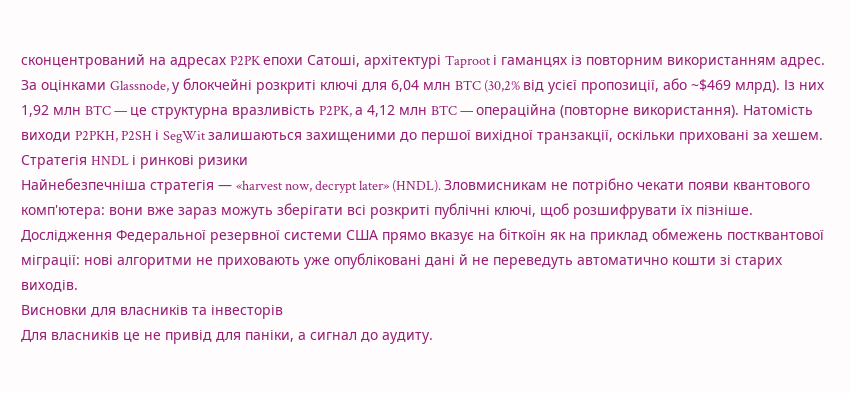сконцентрований на адресах P2PK епохи Сатоші, архітектурі Taproot і гаманцях із повторним використанням адрес. За оцінками Glassnode, у блокчейні розкриті ключі для 6,04 млн BTC (30,2% від усієї пропозиції, або ~$469 млрд). Із них 1,92 млн BTC — це структурна вразливість P2PK, а 4,12 млн BTC — операційна (повторне використання). Натомість виходи P2PKH, P2SH і SegWit залишаються захищеними до першої вихідної транзакції, оскільки приховані за хешем.
Стратегія HNDL і ринкові ризики
Найнебезпечніша стратегія — «harvest now, decrypt later» (HNDL). Зловмисникам не потрібно чекати появи квантового комп'ютера: вони вже зараз можуть зберігати всі розкриті публічні ключі, щоб розшифрувати їх пізніше. Дослідження Федеральної резервної системи США прямо вказує на біткоїн як на приклад обмежень постквантової міграції: нові алгоритми не приховають уже опубліковані дані й не переведуть автоматично кошти зі старих виходів.
Висновки для власників та інвесторів
Для власників це не привід для паніки, а сигнал до аудиту.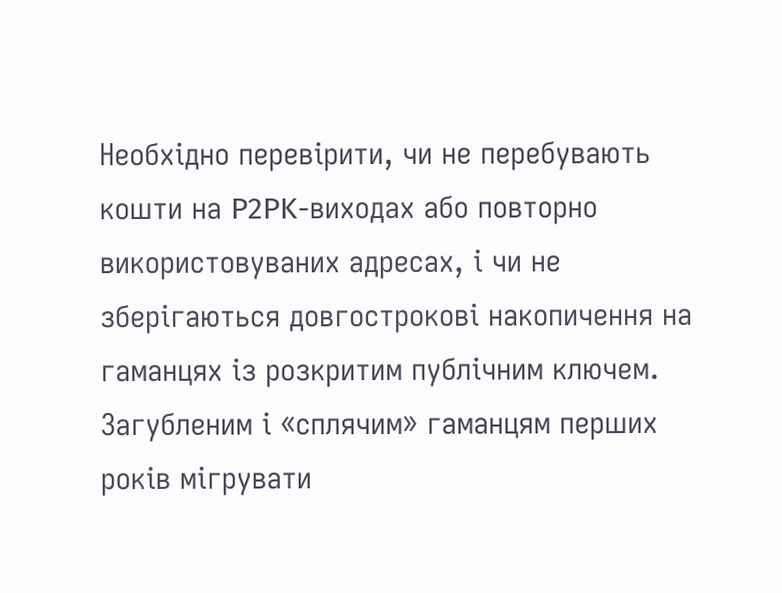Необхідно перевірити, чи не перебувають кошти на P2PK-виходах або повторно використовуваних адресах, і чи не зберігаються довгострокові накопичення на гаманцях із розкритим публічним ключем. Загубленим і «сплячим» гаманцям перших років мігрувати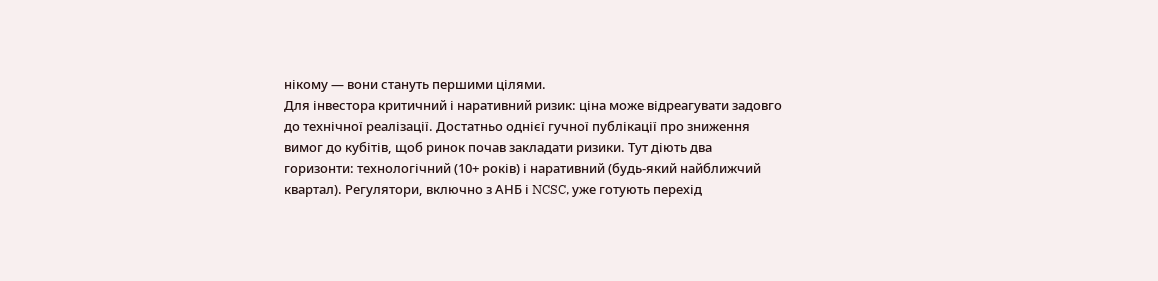нікому — вони стануть першими цілями.
Для інвестора критичний і наративний ризик: ціна може відреагувати задовго до технічної реалізації. Достатньо однієї гучної публікації про зниження вимог до кубітів, щоб ринок почав закладати ризики. Тут діють два горизонти: технологічний (10+ років) і наративний (будь-який найближчий квартал). Регулятори, включно з АНБ і NCSC, уже готують перехід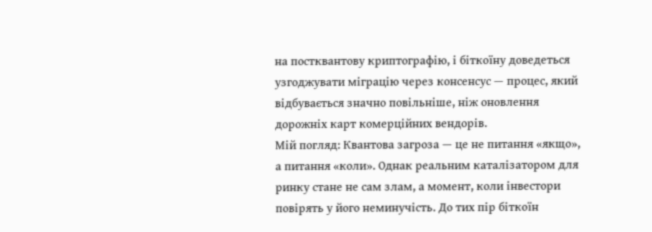на постквантову криптографію, і біткоїну доведеться узгоджувати міграцію через консенсус — процес, який відбувається значно повільніше, ніж оновлення дорожніх карт комерційних вендорів.
Мій погляд: Квантова загроза — це не питання «якщо», а питання «коли». Однак реальним каталізатором для ринку стане не сам злам, а момент, коли інвестори повірять у його неминучість. До тих пір біткоїн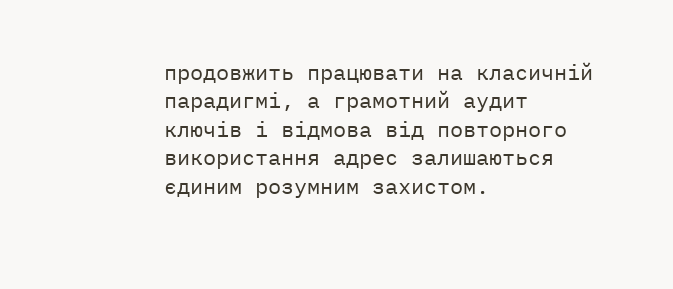продовжить працювати на класичній парадигмі, а грамотний аудит ключів і відмова від повторного використання адрес залишаються єдиним розумним захистом.